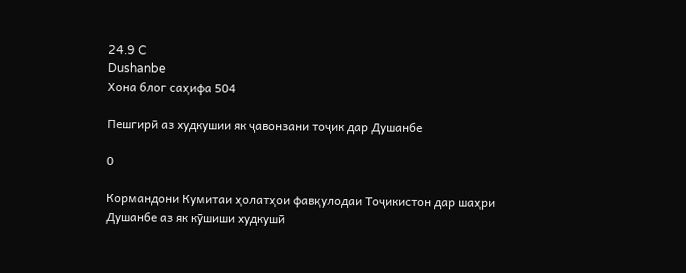24.9 C
Dushanbe
Хона блог саҳифа 504

Пешгирӣ аз худкушии як ҷавонзани тоҷик дар Душанбе

0

Кормандони Кумитаи ҳолатҳои фавқулодаи Тоҷикистон дар шаҳри Душанбе аз як кӯшиши худкушӣ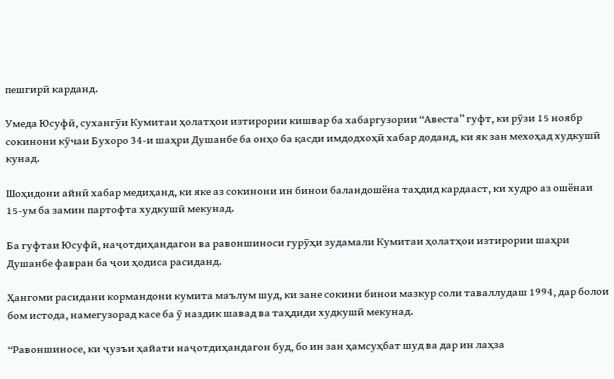пешгирӣ карданд.

Умеда Юсуфӣ, сухангӯи Кумитаи ҳолатҳои изтирории кишвар ба хабаргузории “Авеста” гуфт, ки рӯзи 15 ноябр сокинони кӯчаи Бухоро 34-и шаҳри Душанбе ба онҳо ба қасди имдодхоҳӣ хабар доданд, ки як зан мехоҳад худкушӣ кунад.

Шоҳидони айнӣ хабар медиҳанд, ки яке аз сокинони ин бинои баландошёна таҳдид кардааст, ки худро аз ошёнаи 15-ум ба замин партофта худкушӣ мекунад.

Ба гуфтаи Юсуфӣ, наҷотдиҳандагон ва равоншиноси гурӯҳи зудамали Кумитаи ҳолатҳои изтирории шаҳри Душанбе фавран ба ҷои ҳодиса расиданд.

Ҳангоми расидани кормандони кумита маълум шуд, ки зане сокини бинои мазкур соли таваллудаш 1994, дар болои бом истода, намегузорад касе ба ӯ наздик шавад ва таҳдиди худкушӣ мекунад.

“Равоншиносе, ки ҷузъи ҳайати наҷотдиҳандагон буд, бо ин зан ҳамсуҳбат шуд ва дар ин лаҳза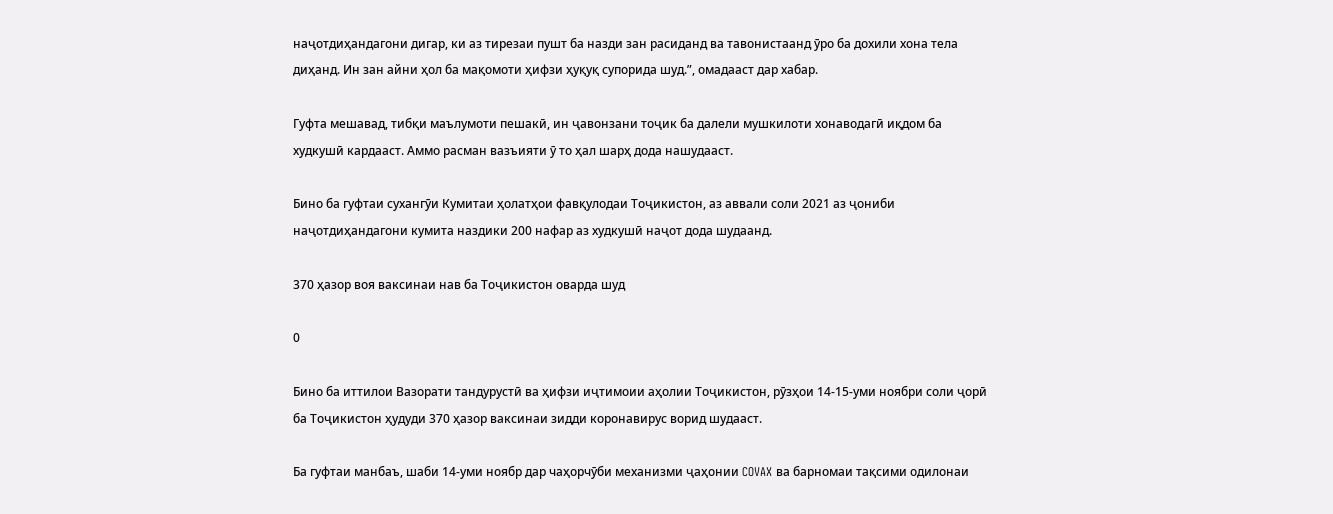наҷотдиҳандагони дигар, ки аз тирезаи пушт ба назди зан расиданд ва тавонистаанд ӯро ба дохили хона тела диҳанд. Ин зан айни ҳол ба мақомоти ҳифзи ҳуқуқ супорида шуд.”, омадааст дар хабар.

Гуфта мешавад, тибқи маълумоти пешакӣ, ин ҷавонзани тоҷик ба далели мушкилоти хонаводагӣ иқдом ба худкушӣ кардааст. Аммо расман вазъияти ӯ то ҳал шарҳ дода нашудааст.

Бино ба гуфтаи сухангӯи Кумитаи ҳолатҳои фавқулодаи Тоҷикистон, аз аввали соли 2021 аз ҷониби наҷотдиҳандагони кумита наздики 200 нафар аз худкушӣ наҷот дода шудаанд.

370 ҳазор воя ваксинаи нав ба Тоҷикистон оварда шуд

0

Бино ба иттилои Вазорати тандурустӣ ва ҳифзи иҷтимоии аҳолии Тоҷикистон, рӯзҳои 14-15-уми ноябри соли ҷорӣ ба Тоҷикистон ҳудуди 370 ҳазор ваксинаи зидди коронавирус ворид шудааст.

Ба гуфтаи манбаъ, шаби 14-уми ноябр дар чаҳорчӯби механизми ҷаҳонии COVAX ва барномаи тақсими одилонаи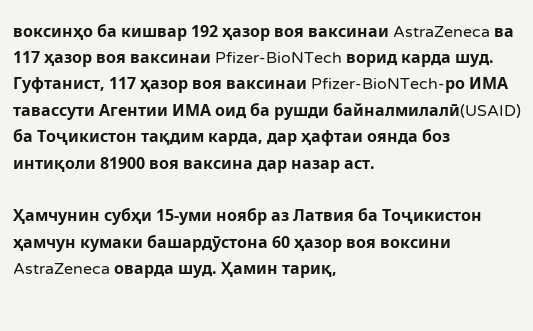воксинҳо ба кишвар 192 ҳазор воя ваксинаи AstraZeneca ва 117 ҳазор воя ваксинаи Pfizer-BioNTech ворид карда шуд. Гуфтанист, 117 ҳазор воя ваксинаи Pfizer-BioNTech-ро ИМА тавассути Агентии ИМА оид ба рушди байналмилалӣ(USAID) ба Тоҷикистон тақдим карда, дар ҳафтаи оянда боз интиқоли 81900 воя ваксина дар назар аст.

Ҳамчунин субҳи 15-уми ноябр аз Латвия ба Тоҷикистон ҳамчун кумаки башардӯстона 60 ҳазор воя воксини AstraZeneca оварда шуд. Ҳамин тариқ,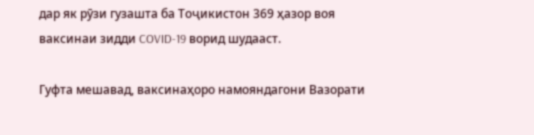дар як рӯзи гузашта ба Тоҷикистон 369 ҳазор воя ваксинаи зидди COVID-19 ворид шудааст.

Гуфта мешавад, ваксинаҳоро намояндагони Вазорати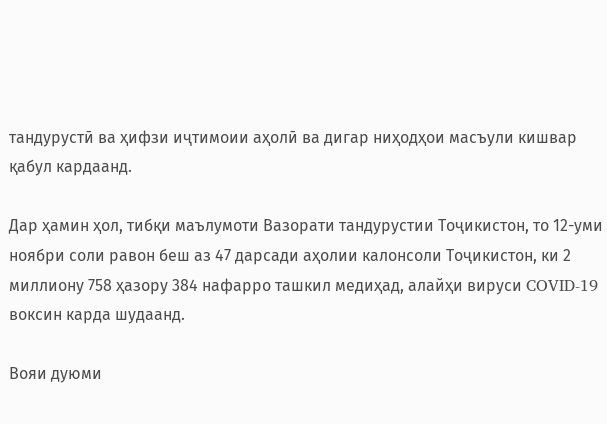тандурустӣ ва ҳифзи иҷтимоии аҳолӣ ва дигар ниҳодҳои масъули кишвар қабул кардаанд.

Дар ҳамин ҳол, тибқи маълумоти Вазорати тандурустии Тоҷикистон, то 12-уми ноябри соли равон беш аз 47 дарсади аҳолии калонсоли Тоҷикистон, ки 2 миллиону 758 ҳазору 384 нафарро ташкил медиҳад, алайҳи вируси COVID-19 воксин карда шудаанд.

Вояи дуюми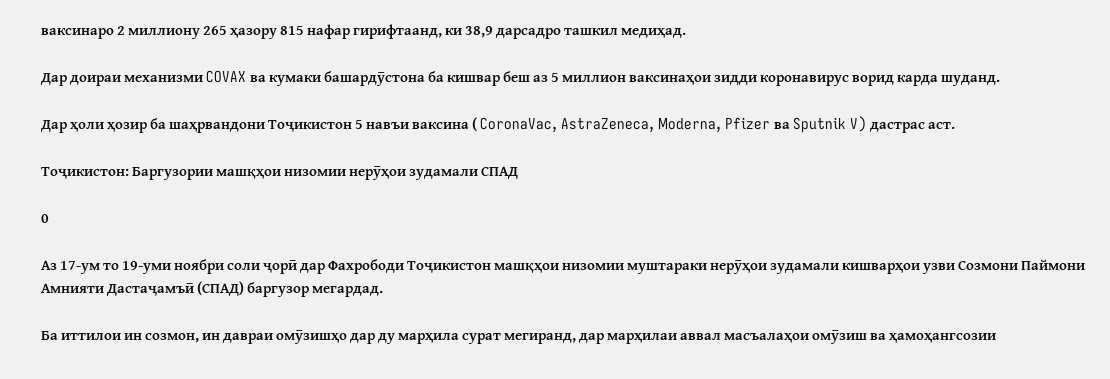ваксинаро 2 миллиону 265 ҳазору 815 нафар гирифтаанд, ки 38,9 дарсадро ташкил медиҳад.

Дар доираи механизми COVAX ва кумаки башардӯстона ба кишвар беш аз 5 миллион ваксинаҳои зидди коронавирус ворид карда шуданд.

Дар ҳоли ҳозир ба шаҳрвандони Тоҷикистон 5 навъи ваксина ( CoronaVac, AstraZeneca, Moderna, Pfizer ва Sputnik V) дастрас аст.

Тоҷикистон: Баргузории машқҳои низомии нерӯҳои зудамали СПАД

0

Аз 17-ум то 19-уми ноябри соли ҷорӣ дар Фахрободи Тоҷикистон машқҳои низомии муштараки нерӯҳои зудамали кишварҳои узви Созмони Паймони Амнияти Дастаҷамъӣ (СПАД) баргузор мегардад.

Ба иттилои ин созмон, ин давраи омӯзишҳо дар ду марҳила сурат мегиранд, дар марҳилаи аввал масъалаҳои омӯзиш ва ҳамоҳангсозии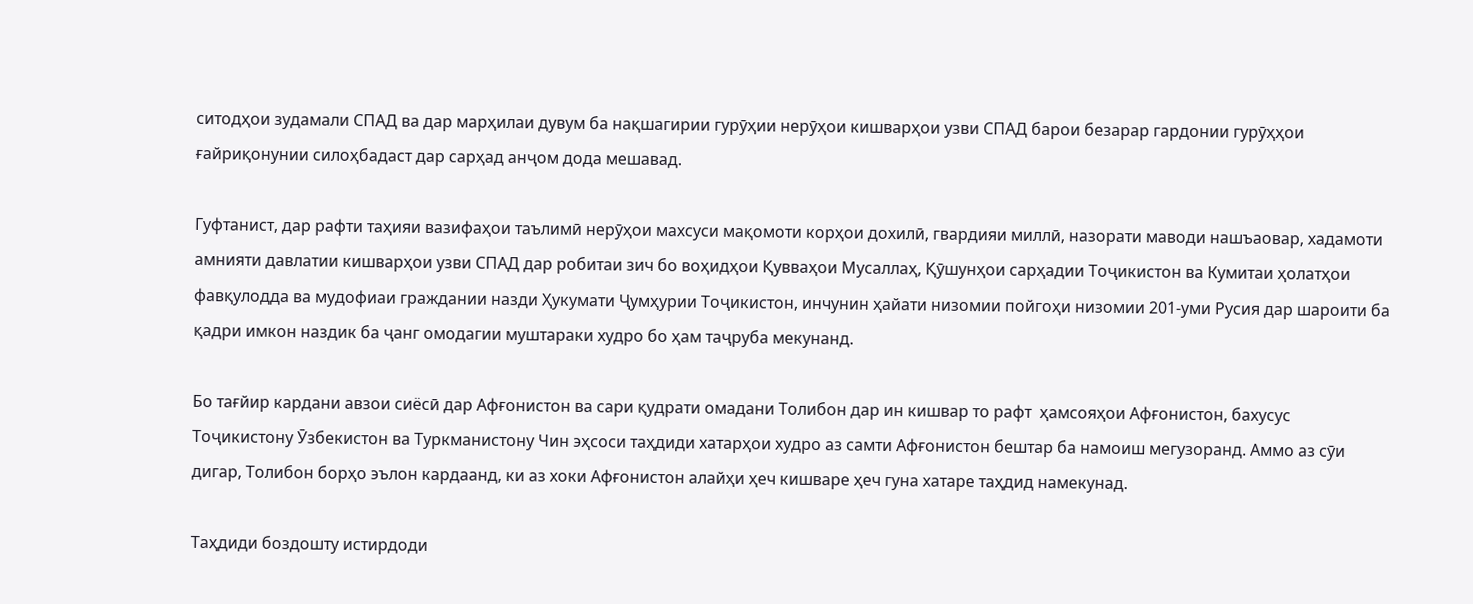ситодҳои зудамали СПАД ва дар марҳилаи дувум ба нақшагирии гурӯҳии нерӯҳои кишварҳои узви СПАД барои безарар гардонии гурӯҳҳои ғайриқонунии силоҳбадаст дар сарҳад анҷом дода мешавад.

Гуфтанист, дар рафти таҳияи вазифаҳои таълимӣ нерӯҳои махсуси мақомоти корҳои дохилӣ, гвардияи миллӣ, назорати маводи нашъаовар, хадамоти амнияти давлатии кишварҳои узви СПАД дар робитаи зич бо воҳидҳои Қувваҳои Мусаллаҳ, Қӯшунҳои сарҳадии Тоҷикистон ва Кумитаи ҳолатҳои фавқулодда ва мудофиаи граждании назди Ҳукумати Ҷумҳурии Тоҷикистон, инчунин ҳайати низомии пойгоҳи низомии 201-уми Русия дар шароити ба қадри имкон наздик ба ҷанг омодагии муштараки худро бо ҳам таҷруба мекунанд.

Бо тағйир кардани авзои сиёсӣ дар Афғонистон ва сари қудрати омадани Толибон дар ин кишвар то рафт  ҳамсояҳои Афғонистон, бахусус Тоҷикистону Ӯзбекистон ва Туркманистону Чин эҳсоси таҳдиди хатарҳои худро аз самти Афғонистон бештар ба намоиш мегузоранд. Аммо аз сӯи дигар, Толибон борҳо эълон кардаанд, ки аз хоки Афғонистон алайҳи ҳеч кишваре ҳеч гуна хатаре таҳдид намекунад.

Таҳдиди боздошту истирдоди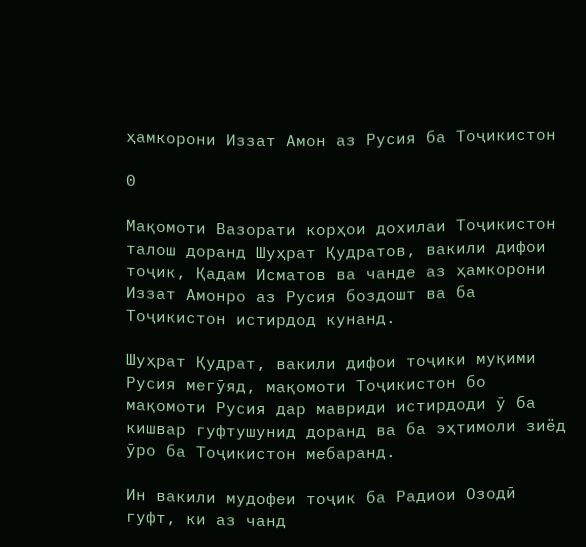ҳамкорони Иззат Амон аз Русия ба Тоҷикистон

0

Мақомоти Вазорати корҳои дохилаи Тоҷикистон талош доранд Шуҳрат Қудратов, вакили дифои тоҷик, Қадам Исматов ва чанде аз ҳамкорони Иззат Амонро аз Русия боздошт ва ба Тоҷикистон истирдод кунанд.

Шуҳрат Қудрат, вакили дифои тоҷики муқими Русия мегӯяд, мақомоти Тоҷикистон бо мақомоти Русия дар мавриди истирдоди ӯ ба кишвар гуфтушунид доранд ва ба эҳтимоли зиёд ӯро ба Тоҷикистон мебаранд.

Ин вакили мудофеи тоҷик ба Радиои Озодӣ гуфт, ки аз чанд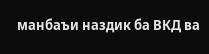манбаъи наздик ба ВКД ва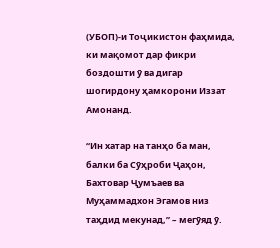(УБОП)-и Тоҷикистон фаҳмида, ки мақомот дар фикри боздошти ӯ ва дигар шогирдону ҳамкорони Иззат Амонанд.

“Ин хатар на танҳо ба ман, балки ба Сӯҳроби Ҷаҳон, Бахтовар Ҷумъаев ва Муҳаммадхон Эгамов низ таҳдид мекунад,” – мегӯяд ӯ.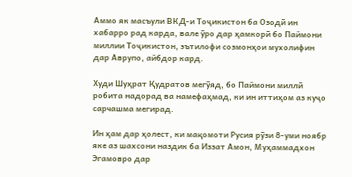Аммо як масъули ВКД-и Тоҷикистон ба Озодӣ ин хабарро рад карда, вале ӯро дар ҳамкорӣ бо Паймони миллии Тоҷикистон, эътилофи созмонҳои мухолифин дар Аврупо, айбдор кард.

Худи Шуҳрат Қудратов мегӯяд, бо Паймони миллӣ робита надорад ва намефаҳмад, ки ин иттиҳом аз куҷо сарчашма мегирад.

Ин ҳам дар ҳолест, ки мақомоти Русия рӯзи 8-уми ноябр яке аз шахсони наздик ба Иззат Амон, Муҳаммадхон Эгамовро дар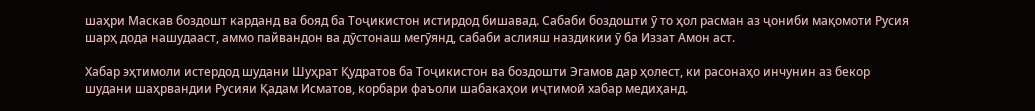шаҳри Маскав боздошт карданд ва бояд ба Тоҷикистон истирдод бишавад. Сабаби боздошти ӯ то ҳол расман аз ҷониби мақомоти Русия шарҳ дода нашудааст, аммо пайвандон ва дӯстонаш мегӯянд, сабаби аслияш наздикии ӯ ба Иззат Амон аст.

Хабар эҳтимоли истердод шудани Шуҳрат Қудратов ба Тоҷикистон ва боздошти Эгамов дар ҳолест, ки расонаҳо инчунин аз бекор шудани шаҳрвандии Русияи Қадам Исматов, корбари фаъоли шабакаҳои иҷтимоӣ хабар медиҳанд.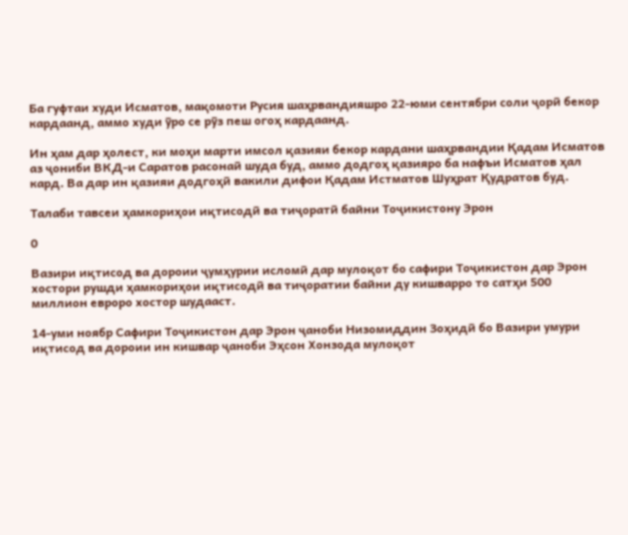Ба гуфтаи худи Исматов, мақомоти Русия шаҳрвандияшро 22-юми сентябри соли ҷорӣ бекор кардаанд, аммо худи ӯро се рӯз пеш огоҳ кардаанд.

Ин ҳам дар ҳолест, ки моҳи марти имсол қазияи бекор кардани шаҳрвандии Қадам Исматов аз ҷониби ВКД-и Саратов расонаӣ шуда буд, аммо додгоҳ қазияро ба нафъи Исматов ҳал кард. Ва дар ин қазияи додгоҳӣ вакили дифои Қадам Истматов Шуҳрат Қудратов буд.

Талаби тавсеи ҳамкориҳои иқтисодӣ ва тиҷоратӣ байни Тоҷикистону Эрон

0

Вазири иқтисод ва дороии ҷумҳурии исломӣ дар мулоқот бо сафири Тоҷикистон дар Эрон хостори рушди ҳамкориҳои иқтисодӣ ва тиҷоратии байни ду кишварро то сатҳи 500 миллион евроро хостор шудааст.

14-уми ноябр Сафири Тоҷикистон дар Эрон ҷаноби Низомиддин Зоҳидӣ бо Вазири умури иқтисод ва дороии ин кишвар ҷаноби Эҳсон Хонзода мулоқот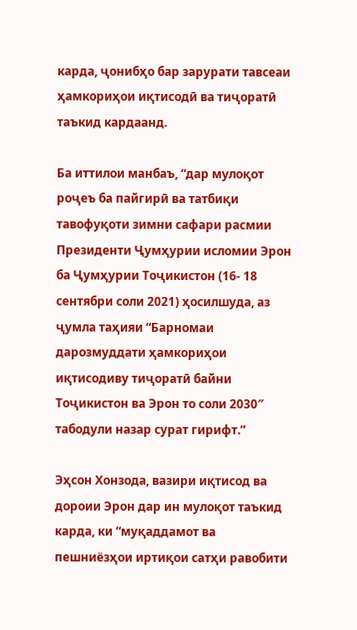карда, ҷонибҳо бар зарурати тавсеаи ҳамкориҳои иқтисодӣ ва тиҷоратӣ таъкид кардаанд.

Ба иттилои манбаъ, “дар мулоқот роҷеъ ба пайгирӣ ва татбиқи тавофуқоти зимни сафари расмии Президенти Ҷумҳурии исломии Эрон ба Ҷумҳурии Тоҷикистон (16- 18 сентябри соли 2021) ҳосилшуда, аз ҷумла таҳияи “Барномаи дарозмуддати ҳамкориҳои иқтисодиву тиҷоратӣ байни Тоҷикистон ва Эрон то соли 2030″ табодули назар сурат гирифт.”

Эҳсон Хонзода, вазири иқтисод ва дороии Эрон дар ин мулоқот таъкид карда, ки “муқаддамот ва пешниёзҳои иртиқои сатҳи равобити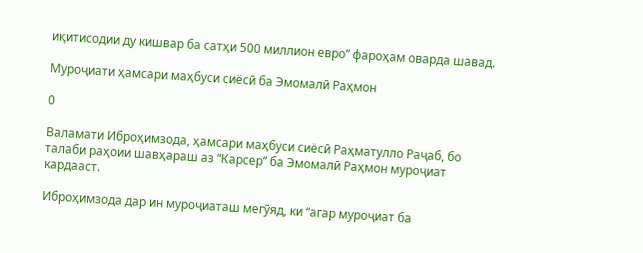иқитисодии ду кишвар ба сатҳи 500 миллион евро” фароҳам оварда шавад.

Муроҷиати ҳамсари маҳбуси сиёсӣ ба Эмомалӣ Раҳмон

0

Валамати Иброҳимзода, ҳамсари маҳбуси сиёсӣ Раҳматулло Раҷаб, бо талаби раҳоии шавҳараш аз “Карсер” ба Эмомалӣ Раҳмон муроҷиат кардааст.

Иброҳимзода дар ин муроҷиаташ мегӯяд, ки “агар муроҷиат ба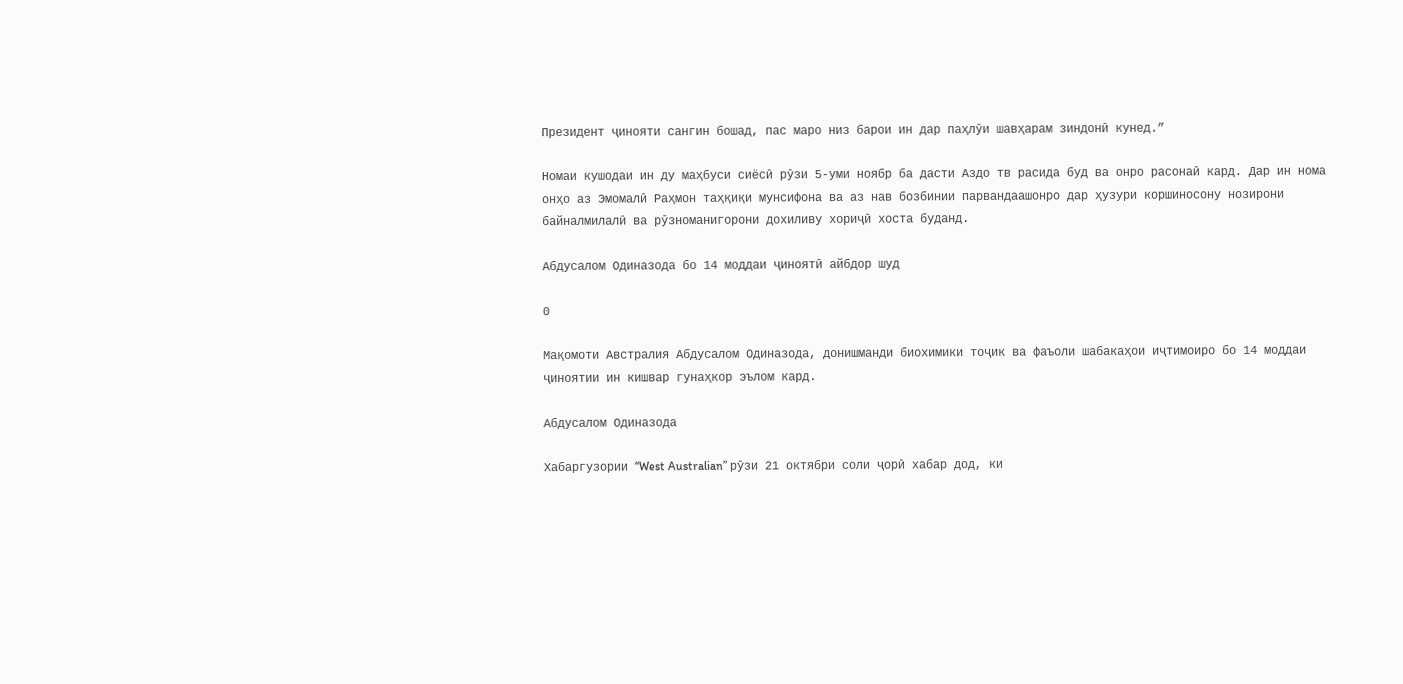Президент ҷинояти сангин бошад, пас маро низ барои ин дар паҳлӯи шавҳарам зиндонӣ кунед.”

Номаи кушодаи ин ду маҳбуси сиёсӣ рӯзи 5-уми ноябр ба дасти Аздо тв расида буд ва онро расонаӣ кард. Дар ин нома онҳо аз Эмомалӣ Раҳмон таҳқиқи мунсифона ва аз нав бозбинии парвандаашонро дар ҳузури коршиносону нозирони байналмилалӣ ва рӯзноманигорони дохиливу хориҷӣ хоста буданд.

Абдусалом Одиназода бо 14 моддаи ҷиноятӣ айбдор шуд

0

Мақомоти Австралия Абдусалом Одиназода, донишманди биохимики тоҷик ва фаъоли шабакаҳои иҷтимоиро бо 14 моддаи ҷиноятии ин кишвар гунаҳкор эълом кард.

Абдусалом Одиназода

Хабаргузории “West Australian” рӯзи 21 октябри соли ҷорӣ хабар дод, ки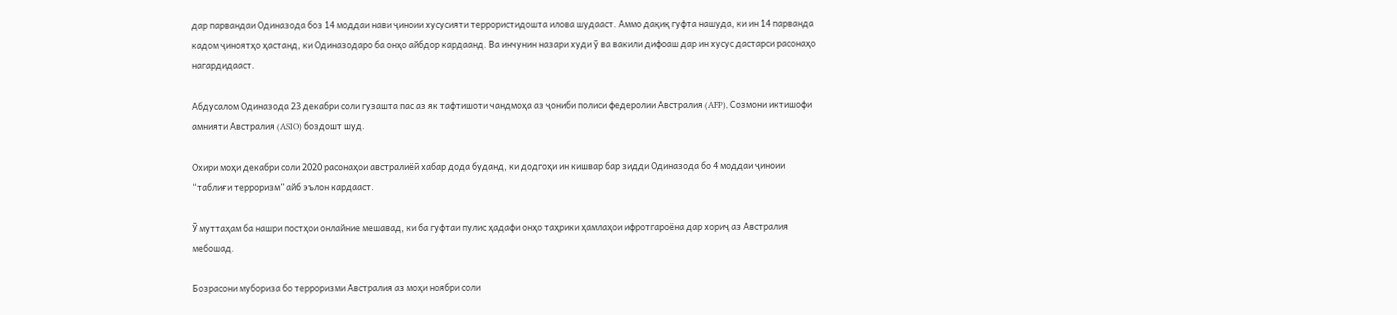дар парвандаи Одиназода боз 14 моддаи нави ҷиноии хусусияти террористидошта илова шудааст. Аммо дақиқ гуфта нашуда, ки ин 14 парванда кадом ҷиноятҳо ҳастанд, ки Одиназодаро ба онҳо айбдор кардаанд. Ва инчунин назари худи ӯ ва вакили дифоаш дар ин хусус дастарси расонаҳо нагардидааст.

Абдусалом Одиназода 23 декабри соли гузашта пас аз як тафтишоти чандмоҳа аз ҷониби полиси федеролии Австралия (AFP), Созмони иктишофи амнияти Австралия (ASIO) боздошт шуд.

Охири моҳи декабри соли 2020 расонаҳои австралиёӣ хабар дода буданд, ки додгоҳи ин кишвар бар зидди Одиназода бо 4 моддаи ҷиноии “таблиғи терроризм” айб эълон кардааст.

Ӯ муттаҳам ба нашри постҳои онлайние мешавад, ки ба гуфтаи пулис ҳадафи онҳо таҳрики ҳамлаҳои ифротгароёна дар хориҷ аз Австралия мебошад.

Бозрасони мубориза бо терроризми Австралия аз моҳи ноябри соли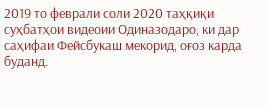2019 то феврали соли 2020 таҳқиқи суҳбатҳои видеоии Одиназодаро, ки дар саҳифаи Фейсбукаш мекорид, оғоз карда буданд.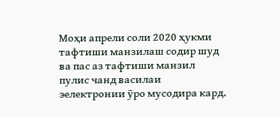Моҳи апрели соли 2020 ҳукми тафтиши манзилаш содир шуд ва пас аз тафтиши манзил пулис чанд василаи эелектронии ӯро мусодира кард.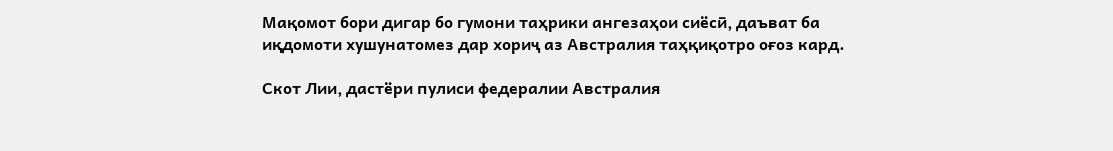Мақомот бори дигар бо гумони таҳрики ангезаҳои сиёсӣ, даъват ба иқдомоти хушунатомез дар хориҷ аз Австралия таҳқиқотро оғоз кард.

Скот Лии, дастёри пулиси федералии Австралия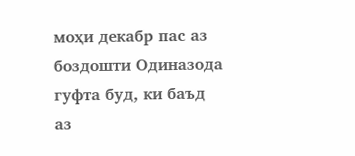моҳи декабр пас аз боздошти Одиназода гуфта буд, ки баъд аз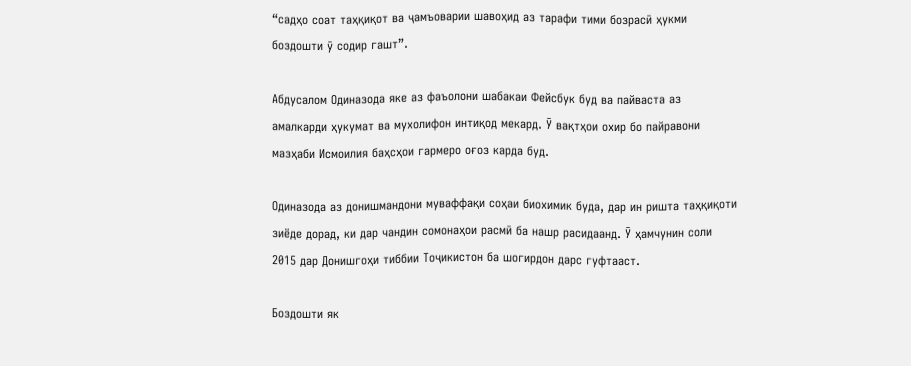“садҳо соат таҳқиқот ва ҷамъоварии шавоҳид аз тарафи тими бозрасӣ ҳукми боздошти ӯ содир гашт”.

Абдусалом Одиназода яке аз фаъолони шабакаи Фейсбук буд ва пайваста аз амалкарди ҳукумат ва мухолифон интиқод мекард. Ӯ вақтҳои охир бо пайравони мазҳаби Исмоилия баҳсҳои гармеро оғоз карда буд.

Одиназода аз донишмандони муваффақи соҳаи биохимик буда, дар ин ришта таҳқиқоти зиёде дорад, ки дар чандин сомонаҳои расмӣ ба нашр расидаанд. Ӯ ҳамчунин соли 2015 дар Донишгоҳи тиббии Тоҷикистон ба шогирдон дарс гуфтааст.

Боздошти як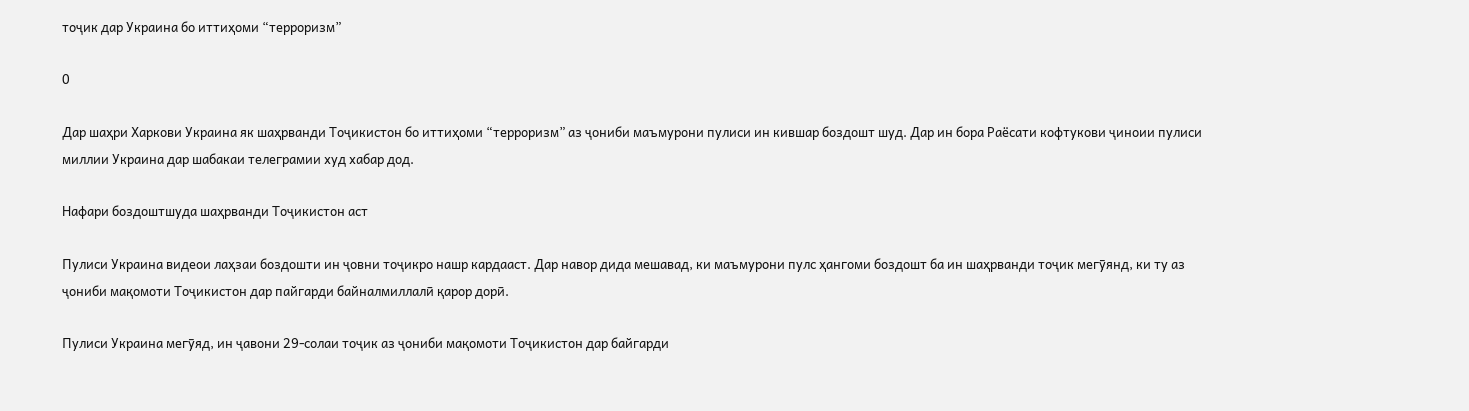тоҷик дар Украина бо иттиҳоми “терроризм”

0

Дар шаҳри Харкови Украина як шаҳрванди Тоҷикистон бо иттиҳоми “терроризм” аз ҷониби маъмурони пулиси ин кившар боздошт шуд. Дар ин бора Раёсати кофтукови ҷиноии пулиси миллии Украина дар шабакаи телеграмии худ хабар дод.

Нафари боздоштшуда шаҳрванди Тоҷикистон аст

Пулиси Украина видеои лаҳзаи боздошти ин ҷовни тоҷикро нашр кардааст. Дар навор дида мешавад, ки маъмурони пулс ҳангоми боздошт ба ин шаҳрванди тоҷик мегӯянд, ки ту аз ҷониби мақомоти Тоҷикистон дар пайгарди байналмиллалӣ қарор дорӣ.

Пулиси Украина мегӯяд, ин ҷавони 29-солаи тоҷик аз ҷониби мақомоти Тоҷикистон дар байгарди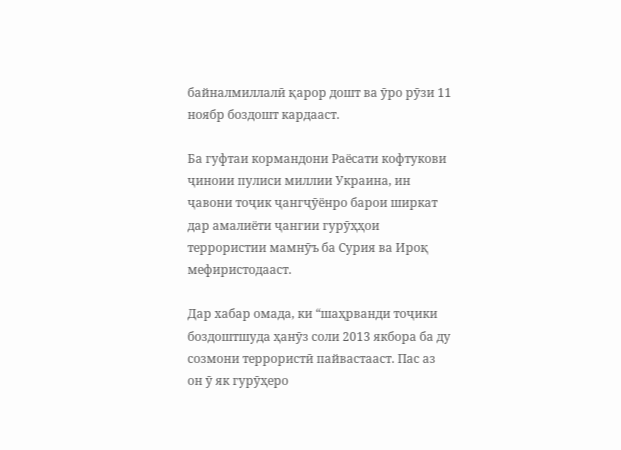байналмиллалӣ қарор дошт ва ӯро рӯзи 11 ноябр боздошт кардааст.

Ба гуфтаи кормандони Раёсати кофтукови ҷиноии пулиси миллии Украина, ин ҷавони тоҷик ҷангҷӯёнро барои ширкат дар амалиёти ҷангии гурӯҳҳои террористии мамнӯъ ба Сурия ва Ироқ мефиристодааст.

Дар хабар омада, ки “шаҳрванди тоҷики боздоштшуда ҳанӯз соли 2013 якбора ба ду созмони террористӣ пайвастааст. Пас аз он ӯ як гурӯҳеро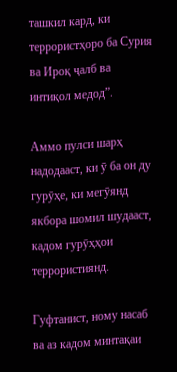ташкил кард, ки террористҳоро ба Сурия ва Ироқ ҷалб ва интиқол медод”.

Аммо пулси шарҳ надодааст, ки ӯ ба он ду гурӯҳе, ки мегӯянд якбора шомил шудааст, кадом гурӯҳҳои террористиянд.

Гуфтанист, ному насаб ва аз кадом минтақаи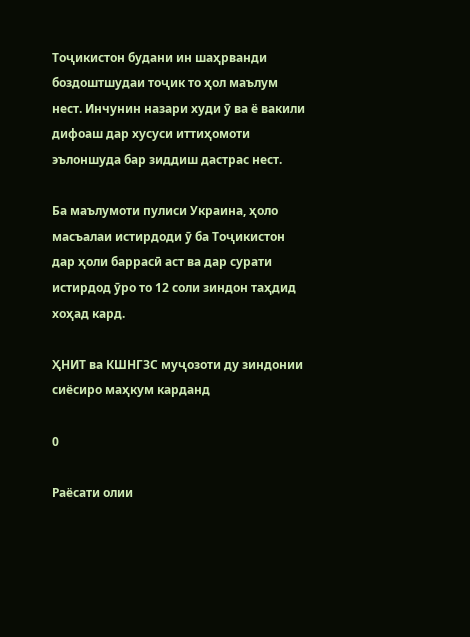Тоҷикистон будани ин шаҳрванди боздоштшудаи тоҷик то ҳол маълум нест. Инчунин назари худи ӯ ва ё вакили дифоаш дар хусуси иттиҳомоти эълоншуда бар зиддиш дастрас нест.

Ба маълумоти пулиси Украина, ҳоло масъалаи истирдоди ӯ ба Тоҷикистон дар ҳоли баррасӣ аст ва дар сурати истирдод ӯро то 12 соли зиндон таҳдид хоҳад кард.

ҲНИТ ва КШНГЗС муҷозоти ду зиндонии сиёсиро маҳкум карданд

0

Раёсати олии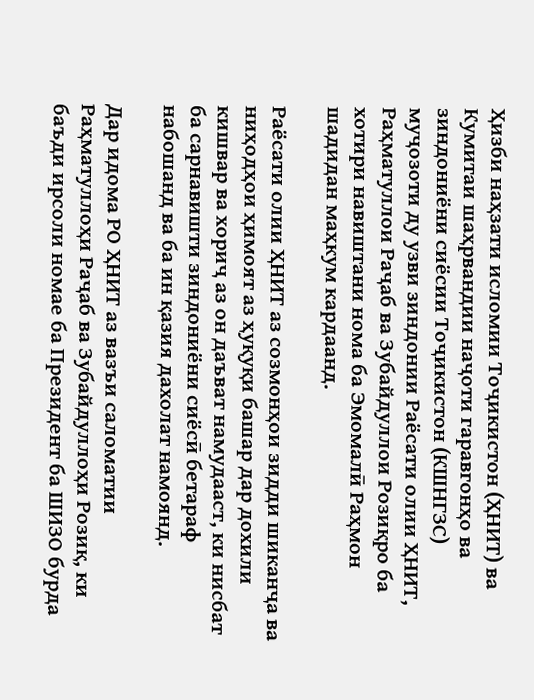Ҳизби наҳзати исломии Тоҷикистон (ҲНИТ) ва Кумитаи шаҳрвандии наҷоти гаравгонҳо ва зиндониёни сиёсии Тоҷикистон (КШНГЗС) муҷозоти ду узви зиндонии Раёсати олии ҲНИТ, Раҳматуллои Раҷаб ва Зубайдуллои Розиқро ба хотири навиштани нома ба Эмомалӣ Раҳмон шадидан маҳкум кардаанд.

Раёсати олии ҲНИТ аз созмонҳои зидди шиканҷа ва ниҳодҳои ҳимоят аз ҳуқуқи башар дар дохили кишвар ва хориҷ аз он даъват намудааст, ки нисбат ба сарнавишти зиндониёни сиёсӣ бетараф набошанд ва ба ин қазия дахолат намоянд.

Дар идома РО ҲНИТ аз вазъи саломатии Раҳматуллоҳи Раҷаб ва Зубайдуллоҳи Розиқ, ки баъди ирсоли номае ба Президент ба ШИЗО бурда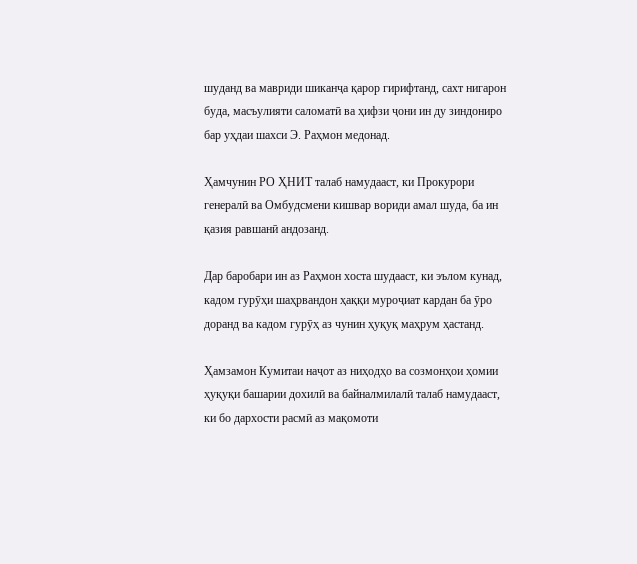шуданд ва мавриди шиканҷа қарор гирифтанд, сахт нигарон буда, масъулияти саломатӣ ва ҳифзи ҷони ин ду зиндониро бар уҳдаи шахси Э. Раҳмон медонад.

Ҳамчунин РО ҲНИТ талаб намудааст, ки Прокурори генералӣ ва Омбудсмени кишвар вориди амал шуда, ба ин қазия равшанӣ андозанд.

Дар баробари ин аз Раҳмон хоста шудааст, ки эълом кунад, кадом гурӯҳи шаҳрвандон ҳаққи муроҷиат кардан ба ӯро доранд ва кадом гурӯҳ аз чунин ҳуқуқ маҳрум ҳастанд.

Ҳамзамон Кумитаи наҷот аз ниҳодҳо ва созмонҳои ҳомии ҳуқуқи башарии дохилӣ ва байналмилалӣ талаб намудааст, ки бо дархости расмӣ аз мақомоти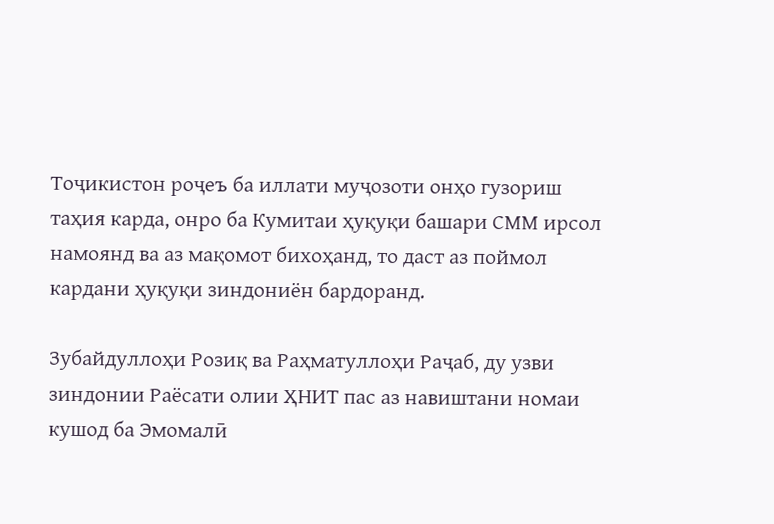Тоҷикистон роҷеъ ба иллати муҷозоти онҳо гузориш таҳия карда, онро ба Кумитаи ҳуқуқи башари СММ ирсол намоянд ва аз мақомот бихоҳанд, то даст аз поймол кардани ҳуқуқи зиндониён бардоранд.

Зубайдуллоҳи Розиқ ва Раҳматуллоҳи Раҷаб, ду узви зиндонии Раёсати олии ҲНИТ пас аз навиштани номаи кушод ба Эмомалӣ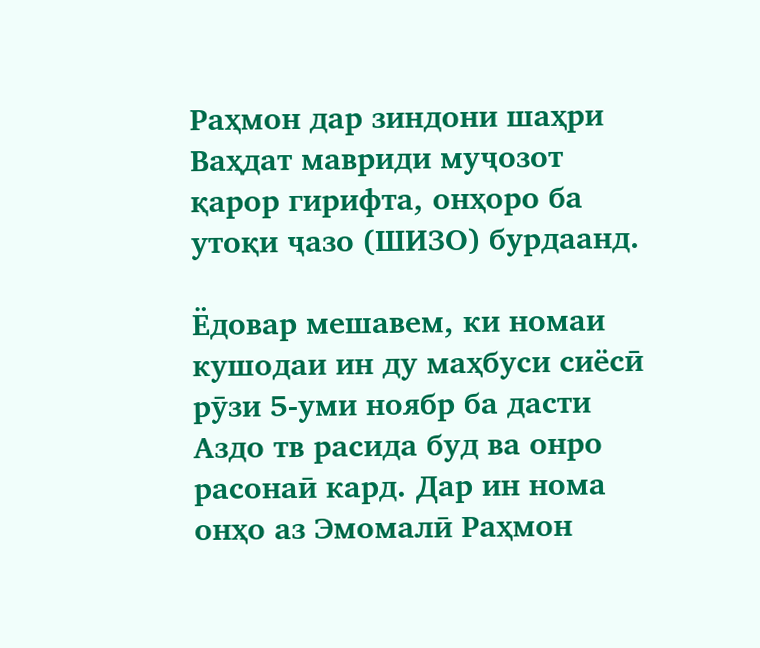Раҳмон дар зиндони шаҳри Ваҳдат мавриди муҷозот қарор гирифта, онҳоро ба утоқи ҷазо (ШИЗО) бурдаанд.

Ёдовар мешавем, ки номаи кушодаи ин ду маҳбуси сиёсӣ рӯзи 5-уми ноябр ба дасти Аздо тв расида буд ва онро расонаӣ кард. Дар ин нома онҳо аз Эмомалӣ Раҳмон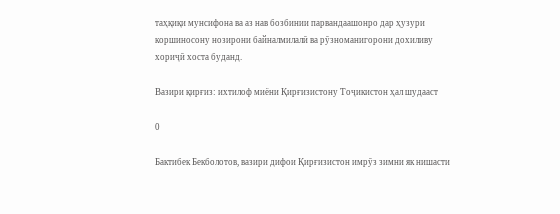таҳқиқи мунсифона ва аз нав бозбинии парвандаашонро дар ҳузури коршиносону нозирони байналмилалӣ ва рӯзноманигорони дохиливу хориҷӣ хоста буданд.

Вазири қирғиз: ихтилоф миёни Қирғизистону Тоҷикистон ҳал шудааст

0

Бактибек Бекболотов, вазири дифои Қирғизистон имрӯз зимни як нишасти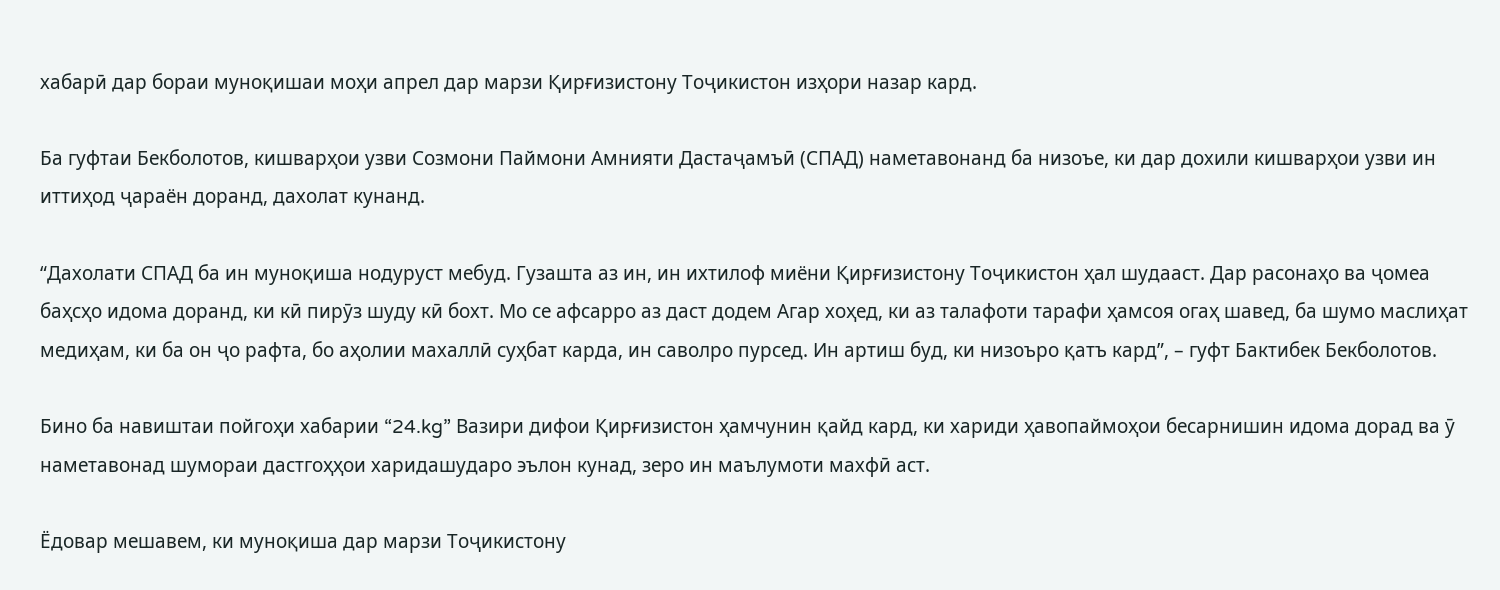хабарӣ дар бораи муноқишаи моҳи апрел дар марзи Қирғизистону Тоҷикистон изҳори назар кард.

Ба гуфтаи Бекболотов, кишварҳои узви Созмони Паймони Амнияти Дастаҷамъӣ (СПАД) наметавонанд ба низоъе, ки дар дохили кишварҳои узви ин иттиҳод ҷараён доранд, дахолат кунанд.

“Дахолати СПАД ба ин муноқиша нодуруст мебуд. Гузашта аз ин, ин ихтилоф миёни Қирғизистону Тоҷикистон ҳал шудааст. Дар расонаҳо ва ҷомеа баҳсҳо идома доранд, ки кӣ пирӯз шуду кӣ бохт. Мо се афсарро аз даст додем Агар хоҳед, ки аз талафоти тарафи ҳамсоя огаҳ шавед, ба шумо маслиҳат медиҳам, ки ба он ҷо рафта, бо аҳолии махаллӣ суҳбат карда, ин саволро пурсед. Ин артиш буд, ки низоъро қатъ кард”, – гуфт Бактибек Бекболотов.

Бино ба навиштаи пойгоҳи хабарии “24.kg” Вазири дифои Қирғизистон ҳамчунин қайд кард, ки хариди ҳавопаймоҳои бесарнишин идома дорад ва ӯ наметавонад шумораи дастгоҳҳои харидашударо эълон кунад, зеро ин маълумоти махфӣ аст.

Ёдовар мешавем, ки муноқиша дар марзи Тоҷикистону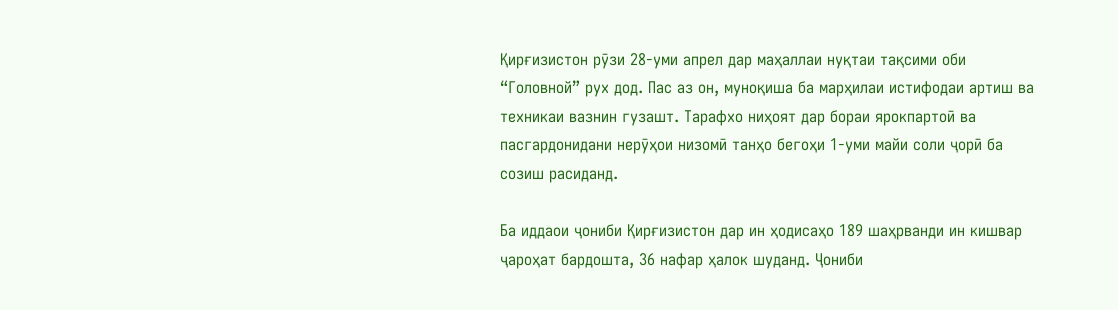Қирғизистон рӯзи 28-уми апрел дар маҳаллаи нуқтаи тақсими оби “Головной” рух дод. Пас аз он, муноқиша ба марҳилаи истифодаи артиш ва техникаи вазнин гузашт. Тарафхо ниҳоят дар бораи ярокпартоӣ ва пасгардонидани нерӯҳои низомӣ танҳо бегоҳи 1-уми майи соли ҷорӣ ба созиш расиданд.

Ба иддаои ҷониби Қирғизистон дар ин ҳодисаҳо 189 шаҳрванди ин кишвар ҷароҳат бардошта, 36 нафар ҳалок шуданд. Ҷониби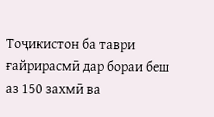Тоҷикистон ба таври ғайрирасмӣ дар бораи беш аз 150 захмӣ ва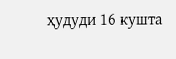ҳудуди 16 кушта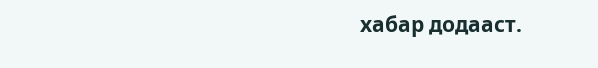хабар додааст.